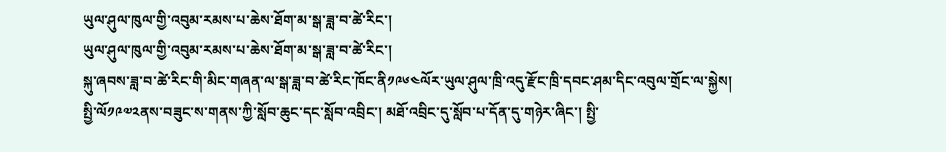ཡུལ་ཤུལ་ཁུལ་གྱི་འབུམ་རམས་པ་ཆེས་ཐོག་མ་སྒ་ཟླ་བ་ཚེ་རིང་།
ཡུལ་ཤུལ་ཁུལ་གྱི་འབུམ་རམས་པ་ཆེས་ཐོག་མ་སྒ་ཟླ་བ་ཚེ་རིང་།
སྐུ་ཞབས་ཟླ་བ་ཚེ་རིང་གི་མིང་གཞན་ལ་སྒ་ཟླ་བ་ཚེ་རིང་ཁོང་ནི༡༩༦༤ལོར་ཡུལ་ཤུལ་ཁྲི་འདུ་རྫོང་ཁྲི་དབང་ཤམ་དིང་འབུལ་གྲོང་ལ་སྐྱེས། སྤྱི་ལོ༡༩༧༢ནས་བཟུང་ས་གནས་ཀྱི་སློབ་ཆུང་དང་སློབ་འབྲིང་། མཐོ་འབྲིང་དུ་སློབ་པ་དོན་དུ་གཉེར་ཞིང་། སྤྱི་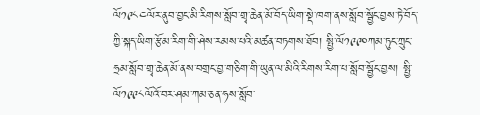ལོ༡༩༨༤ལོར་ནུབ་བྱང་མི་རིགས་སློབ་གྲྭ་ཆེན་མོ་བོད་ཡིག་སྡེ་ཁག་ནས་སློབ་སྦྱོང་བྱས་ཏེ་བོད་ཀྱི་སྐད་ཡིག་རྩོམ་རིག་གི་ཤེས་རམས་པའི་མཚན་བཏགས་ཐོབ། སྤྱི་ལོ༡༩༩༠ཀམ་ཏུང་ཀྲུང་ཧྲམ་སློབ་གྲྭ་ཆེན་མོ་ནས་བགྲང་བྱ་གཅིག་གི་ཡུན་ལ་མིའི་རིགས་རིག་པ་སློབ་སྦྱོང་བྱས། སྤྱི་ལོ༡༩༩༨ལོའོ་བར་ཤམ་ཀམ་ཅན་ཧས་སློབ་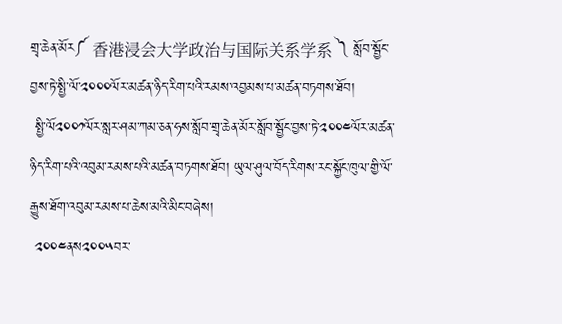གྲྭ་ཆེན་མོར༼ 香港浸会大学政治与国际关系学系 ༽ སློབ་སྦྱོང་བྱས་ཏེ་སྤྱི་ལོ་༢༠༠༠ལོར་མཚན་ཉིད་རིག་པའི་རམས་འབྱམས་པ་མཚན་བཏགས་ཐོབ།
 སྤྱི་ལོ༢༠༠༡ལོར་སླར་ཤམ་ཀམ་ཅན་ཧས་སློབ་གྲྭ་ཆེན་མོར་སློབ་སྦྱོང་བྱས་ཏེ་༢༠༠༤ལོར་མཚན་ཉིད་རིག་པའི་འབུམ་རམས་པའི་མཚན་བཏགས་ཐོབ། ཡུལ་ཤུལ་བོད་རིགས་རང་སྐྱོང་ཁུལ་གྱི་ལོ་རྒྱུས་ཐོག་འབུམ་རམས་པ་ཆེས་མའི་མིང་བཞེས།
 ༢༠༠༤ནས༢༠༠༥བར་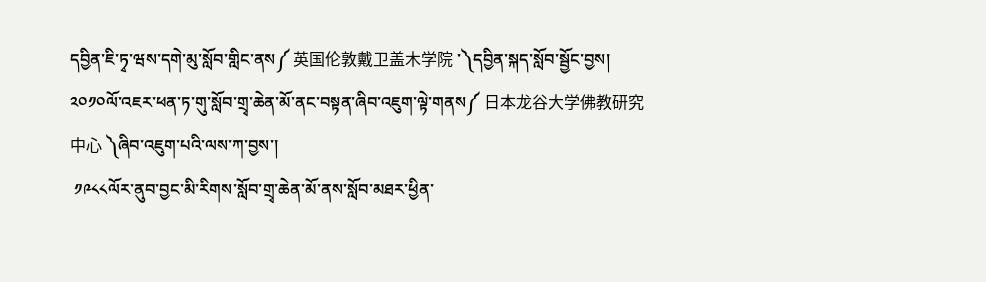དབྱིན་ཇི་ཏྭ་ཝས་དགེ་མུ་སློབ་གླིང་ནས༼ 英国伦敦戴卫盖木学院 ་༽དབྱིན་སྐད་སློབ་སྦྱོང་བྱས། ༢༠༡༠ལོ་འཇར་ཕན་ཏ་གུ་སློབ་གྲྭ་ཆེན་མོ་ནང་བསྟན་ཞིབ་འཇུག་ལྟེ་གནས༼ 日本龙谷大学佛教研究中心 ༽ཞིབ་འཇུག་པའི་ལས་ཀ་བྱས་།
 ༡༩༨༨ལོར་ནུབ་བྱང་མི་རིགས་སློབ་གྲྭ་ཆེན་མོ་ནས་སློབ་མཐར་ཕྱིན་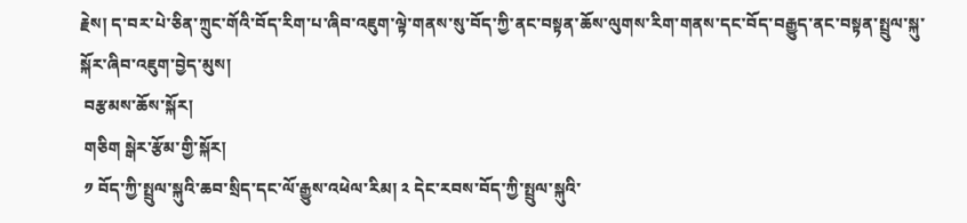རྗེས། ད་བར་པེ་ཅིན་ཀྲུང་གོའི་བོད་རིག་པ་ཞིབ་འཇུག་ལྟེ་གནས་སུ་བོད་ཀྱི་ནང་བསྟན་ཆོས་ལུགས་རིག་གནས་དང་བོད་བརྒྱུད་ནང་བསྟན་སྤྲུལ་སྐུ་སྐོར་ཞིབ་འཇུག་བྱེད་མུས།
 བརྩམས་ཆོས་སྐོར།
 གཅིག སྒེར་རྩོམ་གྱི་སྐོར།
 ༡ བོད་ཀྱི་སྤྲུལ་སྐུའི་ཆབ་སྲིད་དང་ལོ་རྒྱུས་འཕེལ་རིམ། ༢ དེང་རབས་བོད་ཀྱི་སྤྲུལ་སྐུའི་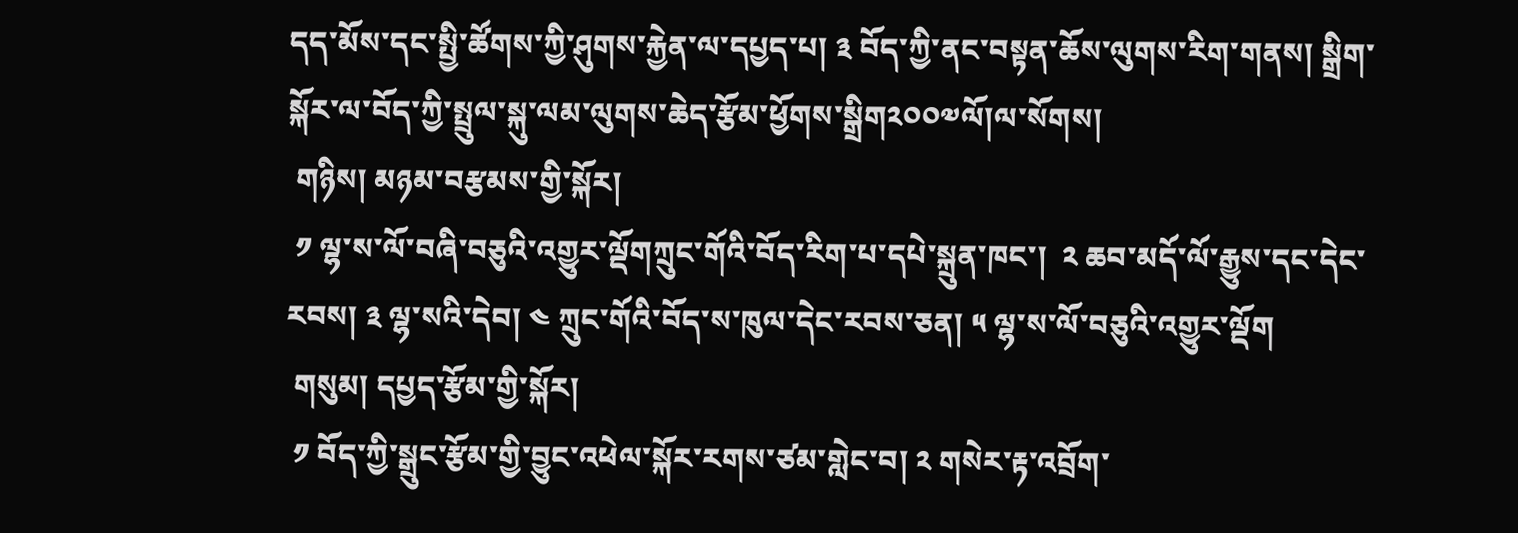དད་མོས་དང་སྤྱི་ཚོགས་ཀྱི་ཤུགས་རྐྱེན་ལ་དཔྱད་པ། ༣ བོད་ཀྱི་ནང་བསྟན་ཆོས་ལུགས་རིག་གནས། སྒྲིག་སྐོར་ལ་བོད་ཀྱི་སྤྲུལ་སྐུ་ལམ་ལུགས་ཆེད་རྩོམ་ཕྱོགས་སྒྲིག༢༠༠༧ལོ།ལ་སོགས།
 གཉིས། མཉམ་བརྩམས་གྱི་སྐོར།
 ༡ ལྷ་ས་ལོ་བཞི་བཅུའི་འགྱུར་ལྡོགཀྲུང་གོའི་བོད་རིག་པ་དཔེ་སྐྲུན་ཁང་།  ༢ ཆབ་མདོ་ལོ་རྒྱུས་དང་དེང་རབས། ༣ ལྷ་སའི་དེབ། ༤ ཀྲུང་གོའི་བོད་ས་ཁུལ་དེང་རབས་ཅན། ༥ ལྷ་ས་ལོ་བཅུའི་འགྱུར་ལྡོག
 གསུམ། དཔྱད་རྩོམ་གྱི་སྐོར།
 ༡ བོད་ཀྱི་སྒྲུང་རྩོམ་གྱི་བྱུང་འཕེལ་སྐོར་རགས་ཙམ་གླེང་བ། ༢ གསེར་རྟ་འབྲོག་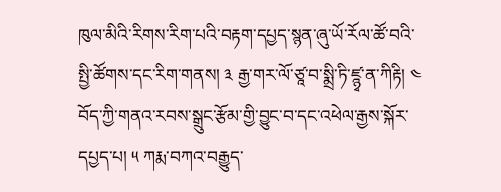ཁུལ་མིའི་རིགས་རིག་པའི་བརྟག་དཔྱད་སྙན་ཞུ་ཡོ་རོལ་ཚོ་བའི་སྤྱི་ཚོགས་དང་རིག་གནས། ༣ རྒྱ་གར་ལོ་ཙཱ་བ་སྨྲི་ཏི་ཛྙྭ་ན་ཀིརྟི། ༤ བོད་ཀྱི་གནའ་རབས་སྒྲུང་རྩོམ་གྱི་བྱུང་བ་དང་འཕེལ་རྒྱས་སྐོར་དཔྱད་པ། ༥ ཀརྨ་བཀའ་བརྒྱུད་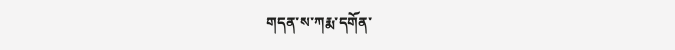གདན་ས་ཀརྨ་དགོན་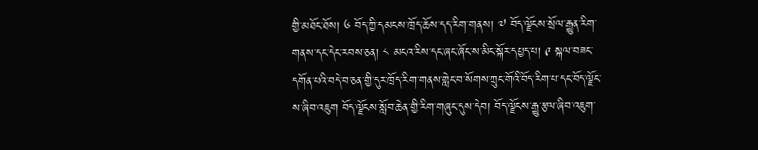གྱི་མཐོང་ཐོས། ༦ བོད་ཀྱི་དམངས་ཁྲོད་ཆོས་དད་རིག་གནས། ༧ བོད་ལྗོངས་སྲོལ་རྒྱུན་རིག་གནས་དང་དེང་རབས་ཅན། ༨ མངའ་རིས་དང་ཞང་ཞོང་ས་མིང་སྐོར་དཔྱད་པ། ༩ སྐལ་བཟང་དགོན་པའི་བདེ་བ་ཅན་གྱི་དུར་ཁྲོད་རིག་གནས་གླེང་བ་སོགས་ཀྲུང་གོའི་བོད་རིག་པ་དང་བོད་ལྗོང་ས་ཞིབ་འཇུག བོད་ལྗོངས་སློབ་ཆེན་གྱི་རིག་གཞུང་དུས་དེབ། བོད་ལྗོངས་རྒྱུ་རྩལ་ཞིབ་འཇུག་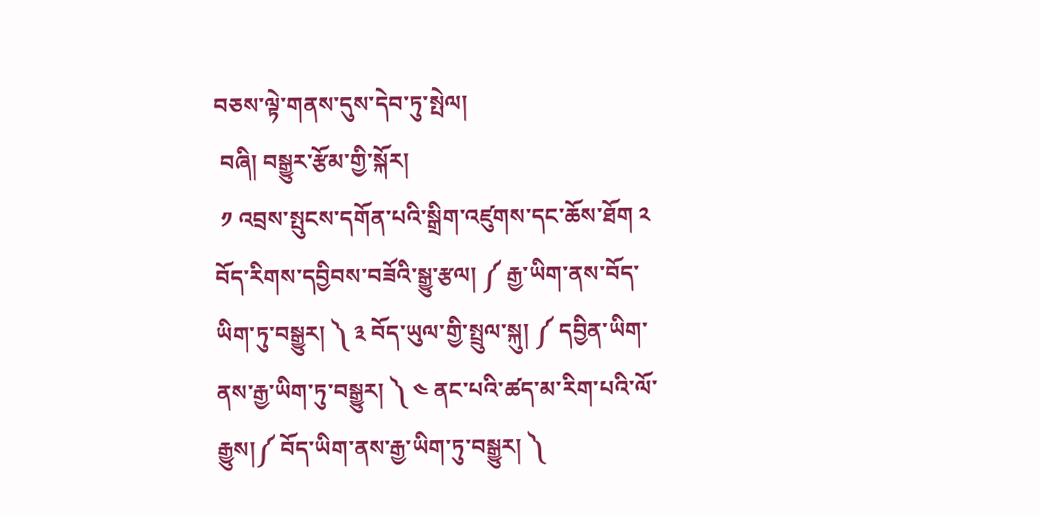བཅས་ལྟེ་གནས་དུས་དེབ་ཏུ་སྤེལ།
 བཞི། བསྒྱུར་རྩོམ་གྱི་སྐོར།
 ༡ འབྲས་སྤུངས་དགོན་པའི་སྒྲིག་འཛུགས་དང་ཆོས་ཐོག ༢ བོད་རིགས་དབྱིབས་བཟོའི་སྒྱུ་རྩལ། ༼ རྒྱ་ཡིག་ནས་བོད་ཡིག་ཏུ་བསྒྱུར། ༽ ༣ བོད་ཡུལ་གྱི་སྤྲུལ་སྐུ། ༼ དབྱིན་ཡིག་ནས་རྒྱ་ཡིག་ཏུ་བསྒྱུར། ༽ ༤ ནང་པའི་ཚད་མ་རིག་པའི་ལོ་རྒྱུས།༼ བོད་ཡིག་ནས་རྒྱ་ཡིག་ཏུ་བསྒྱུར། ༽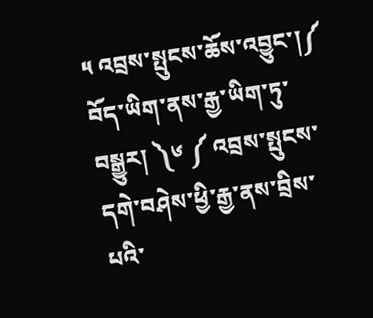༥ འབྲས་སྤུངས་ཆོས་འབྱུང་།༼ བོད་ཡིག་ནས་རྒྱ་ཡིག་ཏུ་བསྒྱུར། ༽༦ ༼ འབྲས་སྤུངས་དགེ་བཤེས་ཕྱི་རྒྱ་ནས་བྲིས་པའི་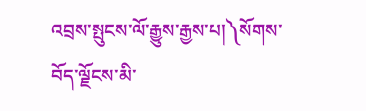འབྲས་སྤུངས་ལོ་རྒྱུས་རྒྱས་པ།༽སོགས་བོད་ལྗོངས་མི་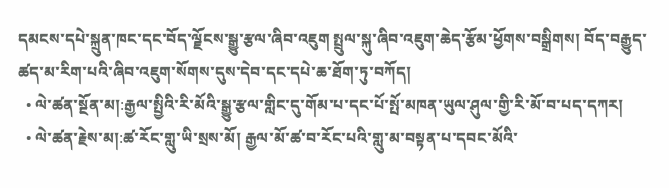དམངས་དཔེ་སྐྲུན་ཁང་དང་བོད་ལྗོངས་སྒྱུ་རྩལ་ཞིབ་འཇུག སྤྲུལ་སྐུ་ཞིབ་འཇུག་ཆེད་རྩོམ་ཕྱོགས་བསྒྲིགས། བོད་བརྒྱུད་ཚད་མ་རིག་པའི་ཞིབ་འཇུག་སོགས་དུས་དེབ་དང་དཔེ་ཆ་ཐོག་ཏུ་བཀོད།
  • ལེ་ཚན་སྔོན་མ།:རྒྱལ་སྤྱིའི་རི་མོའི་སྒྱུ་རྩལ་གླིང་དུ་གོམ་པ་དང་པོ་སྤོ་མཁན་ཡུལ་ཤུལ་གྱི་རི་མོ་བ་པད་དཀར།
  • ལེ་ཚན་རྗེས་མ།:ཚ་རོང་གླུ་ཡི་སྲས་མོ། རྒྱལ་མོ་ཚ་བ་རོང་པའི་གླུ་མ་བསྟན་པ་དབང་མོའི་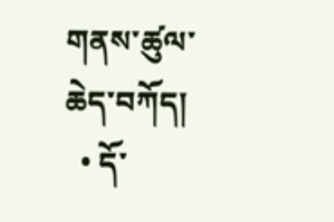གནས་ཚུལ་ཆེད་བཀོད།
  • དོ་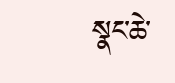སྣང་ཆེ་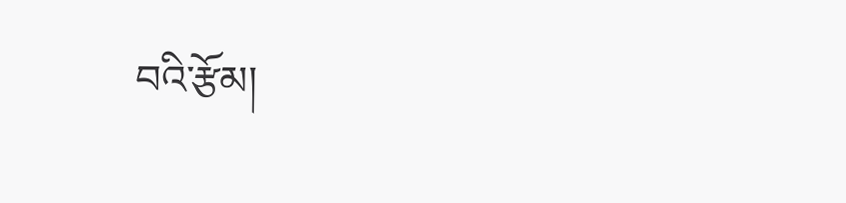བའི་རྩོམ།